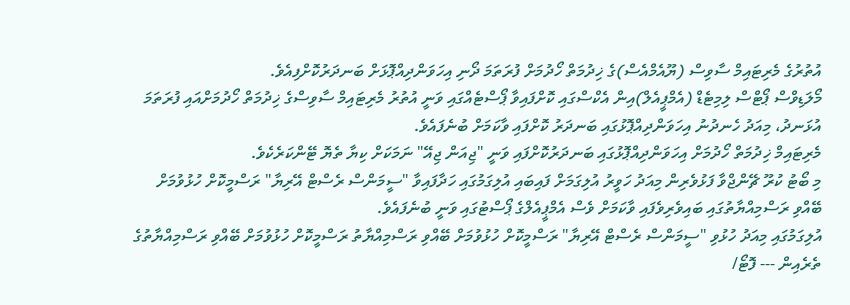އުތުރުގެ މެރިޓައިމް ސާވިސް (ޔޫއެމްއެސް)ގެ ޚިދުމަތް ހޯދުމަށް ފުރަތަމަ ދޯނި އިހަވަންދިއްޕޮޅަށް ބަނދަރުކޮށްފިއެވެ.
މޯލަޑިވްސް ޕޯޓްސް ލިމިޓެޑް (އެމްޕީއެލް)އިން އެކްސްގައި ކޮށްފައިވާ ޕޯސްޓެއްގައި ވަނީ އުތުރު މެރިޓައިމް ސާވިސްގެ ޚިދުމަތް ހޯދުމަށްއައި ފުރަތަމަ އުޅަނދު، މިއަދު ހެނދުނު އިހަވަންދިއްޕޮޅުގައި ބަނދަރު ކޮށްފައި ވާކަމަށް ބުނެފައެވެ.
މެރިޓައިމް ޚިދުމަތް ހޯދުމަށް އިހަވަންދިއްޕޮޅުގައި ބަނދަރުކޮށްފައި ވަނީ "ޖިއަން ޖިއޭ" ނަމަކަށް ކިޔާ ތެޔޮ ޓޭންކަރެކެވެ.
މި ބޯޓު ކުރޫ ޗޭންޖްވާ ފަޅުވެރިން މިއަދު ހަވީރު އުލިގަމަށް ފައިބައި އުލިގަމުގައި ހަދާފައިވާ "ސީމަންސް ރެސްޓް އޭރިޔާ" ރަސްމީކޮށް ހުޅުވުމަށް ބޭއްވި ރަސްމިއްޔާތުގައި ބައިވެރިވެފައި ވާކަމަށް ވެސް އެމްޕީއެލްގެ ޕޯސްޓުގައި ވަނީ ބުނެފައެވެ.
އުލިގަމުގައި މިއަދު ހުޅުވި "ސީމަންސް ރެސްޓް އޭރިޔާ" ރަސްމީކޮށް ހުޅުވުމަށް ބޭއްވި ރަސްމިއްޔާތު ރަސްމީކޮށް ހުޅުވުމަށް ބޭއްވި ރަސްމިއްޔާތުގެ ތެރެއިން --- ފޮޓޯ/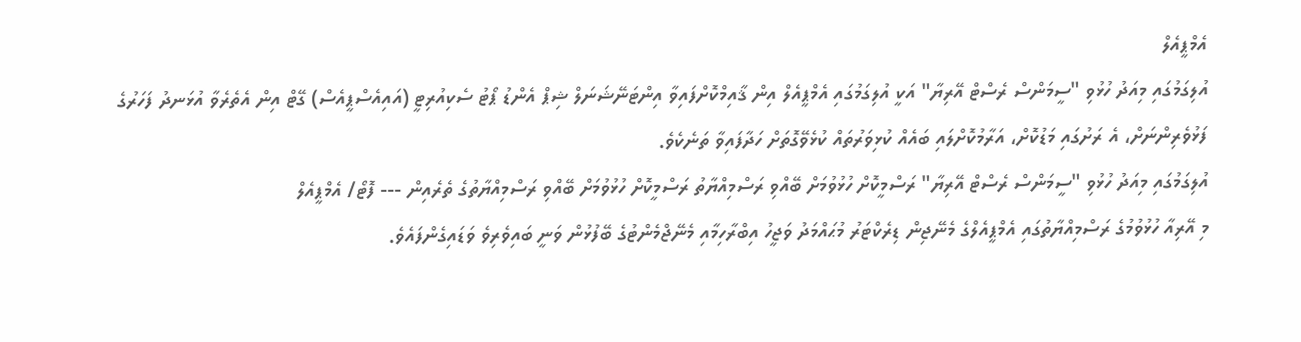އެމްޕީއެލް
އުލިގަމުގައި މިއަދު ހުޅުވި "ސީމަންސް ރެސްޓް އޭރިޔާ" އަކީ އުލިގަމުގައި އެމްޕީއެލް އިން ޤާއިމްކޮށްފައިވާ އިންޓަނޭޝަނަލް ޝިޕް އެންޑު ޕޯޓު ސެކިއުރިޓީ (އައިއެސްޕީއެސް) ގޭޓް އިން އެތެރެވާ އުޅަނދު ފަހަރުގެ ފަޅުވެރިންނަށް، އެ ރަށުގައި މަޑުކޮށް، އަރާމުކޮށްލައި ބައެއް ކުޅިވަރުތައް ކުޅެވޭގޮތަށް ހަދާފައިވާ ތަނެކެވެ.
އުލިގަމުގައި މިއަދު ހުޅުވި "ސީމަންސް ރެސްޓް އޭރިޔާ" ރަސްމީކޮށް ހުޅުވުމަށް ބޭއްވި ރަސްމިއްޔާތު ރަސްމީކޮށް ހުޅުވުމަށް ބޭއްވި ރަސްމިއްޔާތުގެ ތެރެއިން --- ފޮޓޯ/ އެމްޕީއެލް
މި އޭރިއާ ހުޅުވުމުގެ ރަސްމިއްޔާތުގައި އެމްޕީއެލްގެ މެނޭޖިން ޑިރެކްޓަރު މުޙައްމަދު ވަޖީހު އިބްރާހިމާއި މެނޭޖްމެންޓުގެ ބޭފުޅުން ވަނީ ބައިވެރިވެ ވަޑައިގެންފައެވެ.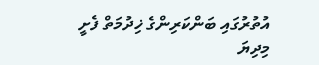އުތުރުގައި ބަންކަރިންގެ ޚިދުމަތް ފެށީ މިދިޔަ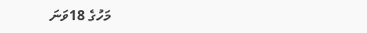މަހުގެ 18ވަނަ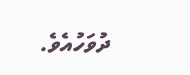ދުވަހުއެވެ.